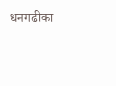धनगढीका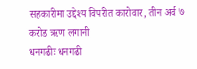सहकारीमा उद्देश्य विपरीत कारोवार, तीन अर्व ७ करोड ऋण लगानी
धनगढीः धनगढी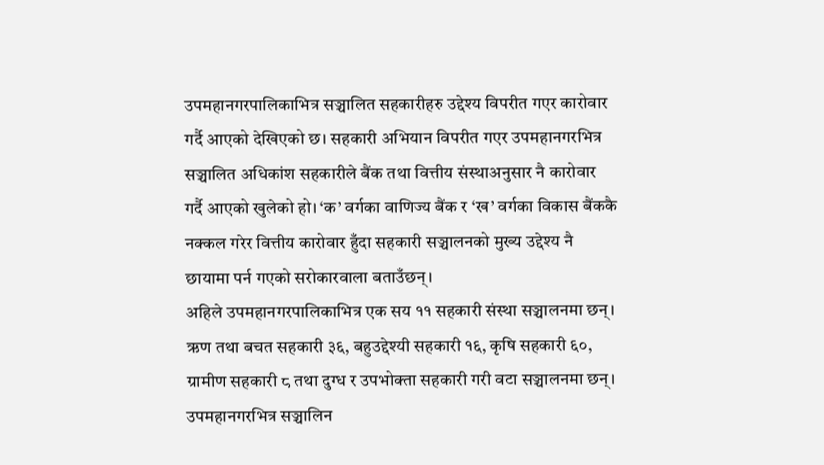उपमहानगरपालिकाभित्र सञ्चालित सहकारीहरु उद्देश्य विपरीत गएर कारोवार गर्दै आएको देखिएको छ। सहकारी अभियान विपरीत गएर उपमहानगरभित्र सञ्चालित अधिकांश सहकारीले बैंक तथा वित्तीय संस्थाअनुसार नै कारोवार गर्दै आएको खुलेको हो। ‘क’ वर्गका वाणिज्य बैंक र ‘ख’ वर्गका विकास बैंककै नक्कल गरेर वित्तीय कारोवार हुँदा सहकारी सञ्चालनको मुख्य उद्देश्य नै छायामा पर्न गएको सरोकारवाला बताउँछन्।
अहिले उपमहानगरपालिकाभित्र एक सय ११ सहकारी संस्था सञ्चालनमा छन्। ऋण तथा बचत सहकारी ३६, बहुउद्देश्यी सहकारी १६, कृषि सहकारी ६०, ग्रामीण सहकारी ८ तथा दुग्ध र उपभोक्ता सहकारी गरी वटा सञ्चालनमा छन्। उपमहानगरभित्र सञ्चालिन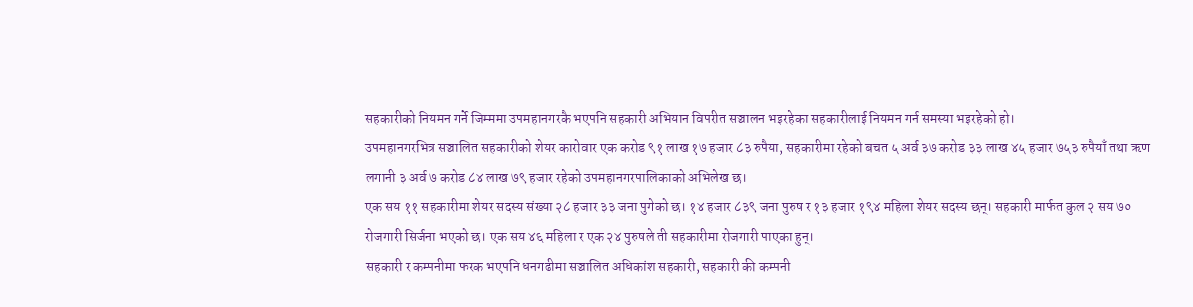सहकारीको नियमन गर्ने जिम्ममा उपमहानगरकै भएपनि सहकारी अभियान विपरीत सञ्चालन भइरहेका सहकारीलाई नियमन गर्न समस्या भइरहेको हो।
उपमहानगरभित्र सञ्चालित सहकारीको शेयर कारोवार एक करोड ९१ लाख १७ हजार ८३ रुपैया, सहकारीमा रहेको बचत ५ अर्व ३७ करोड ३३ लाख ४५ हजार ७५३ रुपैयाँ तथा ऋण लगानी ३ अर्व ७ करोड ८४ लाख ७९ हजार रहेको उपमहानगरपालिकाको अभिलेख छ।
एक सय ११ सहकारीमा शेयर सदस्य संख्या २८ हजार ३३ जना पुगेको छ। १४ हजार ८३९ जना पुरुष र १३ हजार १९४ महिला शेयर सदस्य छन्। सहकारी मार्फत कुल २ सय ७० रोजगारी सिर्जना भएको छ। एक सय ४६ महिला र एक २४ पुरुषले ती सहकारीमा रोजगारी पाएका हुन्।
सहकारी र कम्पनीमा फरक भएपनि धनगढीमा सञ्चालित अधिकांश सहकारी, सहकारी की कम्पनी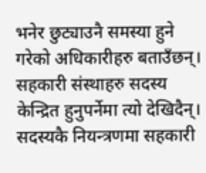भनेर छुट्याउनै समस्या हुने गरेको अधिकारीहरु बताउँछन्। सहकारी संस्थाहरु सदस्य केन्द्रित हुनुपर्नेमा त्यो देखिदैन्। सदस्यकै नियन्त्रणमा सहकारी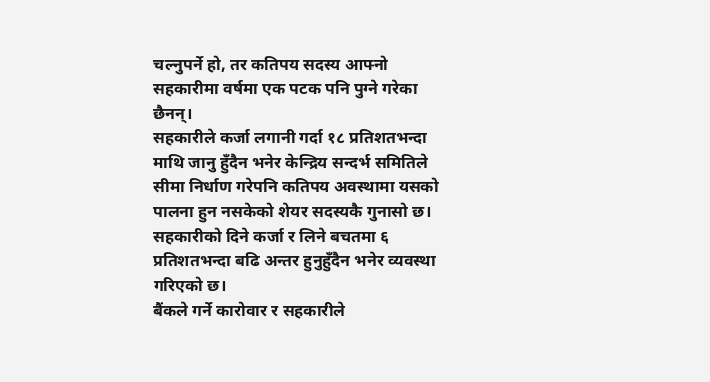चल्नुपर्ने हो, तर कतिपय सदस्य आफ्नो सहकारीमा वर्षमा एक पटक पनि पुग्ने गरेका छैनन्।
सहकारीले कर्जा लगानी गर्दा १८ प्रतिशतभन्दा माथि जानु हुँदैन भनेर केन्द्रिय सन्दर्भ समितिले सीमा निर्धाण गरेपनि कतिपय अवस्थामा यसको पालना हुन नसकेको शेयर सदस्यकै गुनासो छ। सहकारीको दिने कर्जा र लिने बचतमा ६ प्रतिशतभन्दा बढि अन्तर हुनुहुँदैन भनेर व्यवस्था गरिएको छ।
बैंकले गर्ने कारोवार र सहकारीले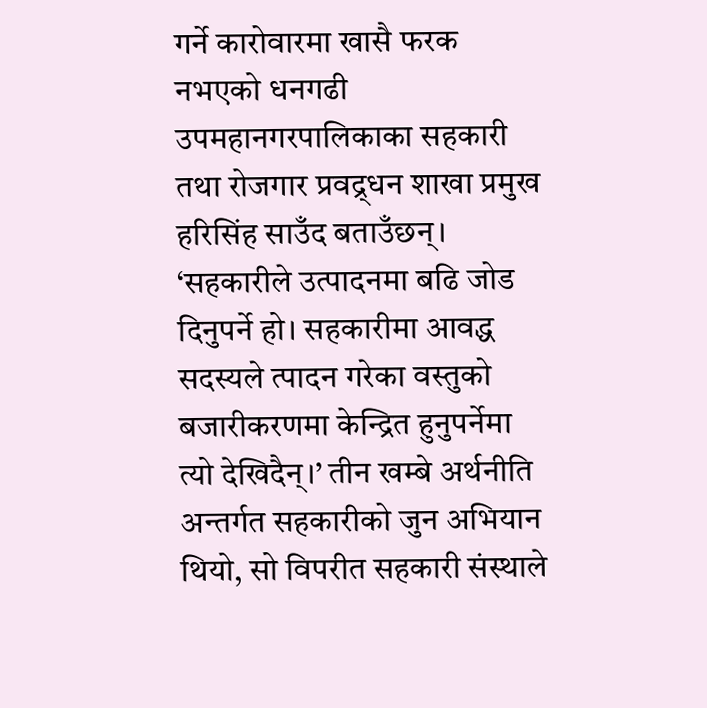गर्ने कारोवारमा खासै फरक नभएको धनगढी उपमहानगरपालिकाका सहकारी तथा रोजगार प्रवद्र्धन शाखा प्रमुख हरिसिंह साउँद बताउँछन्। ‘सहकारीले उत्पादनमा बढि जोड दिनुपर्ने हो। सहकारीमा आवद्ध सदस्यले त्पादन गरेका वस्तुको बजारीकरणमा केन्द्रित हुनुपर्नेमा त्यो देखिदैन्।’ तीन खम्बे अर्थनीति अन्तर्गत सहकारीको जुन अभियान थियो, सो विपरीत सहकारी संस्थाले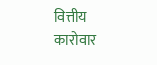वित्तीय कारोवार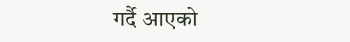गर्दै आएको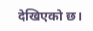देखिएको छ।